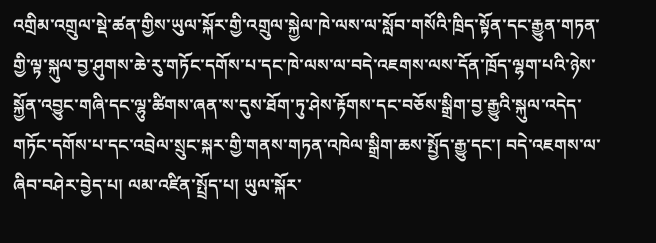འགྲིམ་འགྲུལ་སྡེ་ཚན་གྱིས་ཡུལ་སྐོར་གྱི་འགྲུལ་སྐྱེལ་ཁེ་ལས་ལ་སློབ་གསོའི་ཁྲིད་སྟོན་དང་རྒྱུན་གཏན་གྱི་ལྟ་སྐུལ་བྱ་ཤུགས་ཆེ་རུ་གཏོང་དགོས་པ་དང་ཁེ་ལས་ལ་བདེ་འཇགས་ལས་དོན་ཁྲོད་ལྷག་པའི་ཉེས་སྐྱོན་འབྱུང་གཞི་དང་ལྷུ་ཚིགས་ཞན་ས་དུས་ཐོག་ཏུ་ཤེས་རྟོགས་དང་བཅོས་སྒྲིག་བྱ་རྒྱུའི་སྐུལ་འདེད་གཏོང་དགོས་པ་དང་འབྲེལ་སྲུང་སྐར་གྱི་གནས་གཏན་འཁེལ་སྒྲིག་ཆས་སྤྱོད་རྒྱུ་དང་། བདེ་འཇགས་ལ་ཞིབ་བཤེར་བྱེད་པ། ལམ་འཛིན་སྤྲོད་པ། ཡུལ་སྐོར་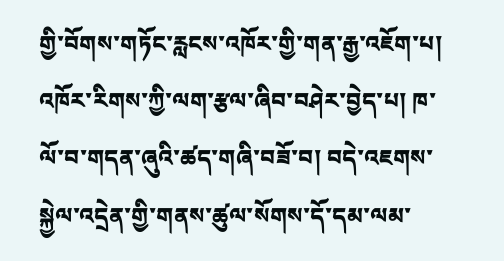གྱི་བོགས་གཏོང་རླངས་འཁོར་གྱི་གན་རྒྱ་འཇོག་པ། འཁོར་རིགས་ཀྱི་ལག་རྩལ་ཞིབ་བཤེར་བྱེད་པ། ཁ་ལོ་བ་གདན་ཞུའི་ཚད་གཞི་བཟོ་བ། བདེ་འཇགས་སྐྱེལ་འདྲེན་གྱི་གནས་ཚུལ་སོགས་དོ་དམ་ལམ་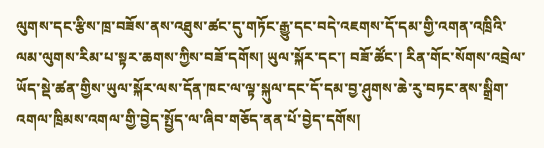ལུགས་དང་རྩིས་ཁྲ་བཟོས་ནས་འཐུས་ཚང་དུ་གཏོང་རྒྱུ་དང་བདེ་འཇགས་དོ་དམ་གྱི་འགན་འཁྲིའི་ལམ་ལུགས་རིམ་པ་སྟར་ཆགས་ཀྱིས་བཟོ་དགོས། ཡུལ་སྐོར་དང་། བཟོ་ཚོང་། རིན་གོང་སོགས་འབྲེལ་ཡོད་སྡེ་ཚན་གྱིས་ཡུལ་སྐོར་ལས་དོན་ཁང་ལ་ལྟ་སྐུལ་དང་དོ་དམ་བྱ་ཤུགས་ཆེ་རུ་བཏང་ནས་སྒྲིག་འགལ་ཁྲིམས་འགལ་གྱི་བྱེད་སྤྱོད་ལ་ཞིབ་གཅོད་ནན་པོ་བྱེད་དགོས།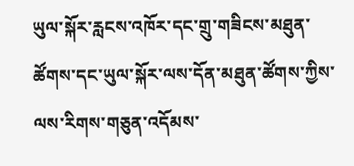ཡུལ་སྐོར་རླངས་འཁོར་དང་གྲུ་གཟིངས་མཐུན་ཚོགས་དང་ཡུལ་སྐོར་ལས་དོན་མཐུན་ཚོགས་ཀྱིས་ལས་རིགས་གཅུན་འདོམས་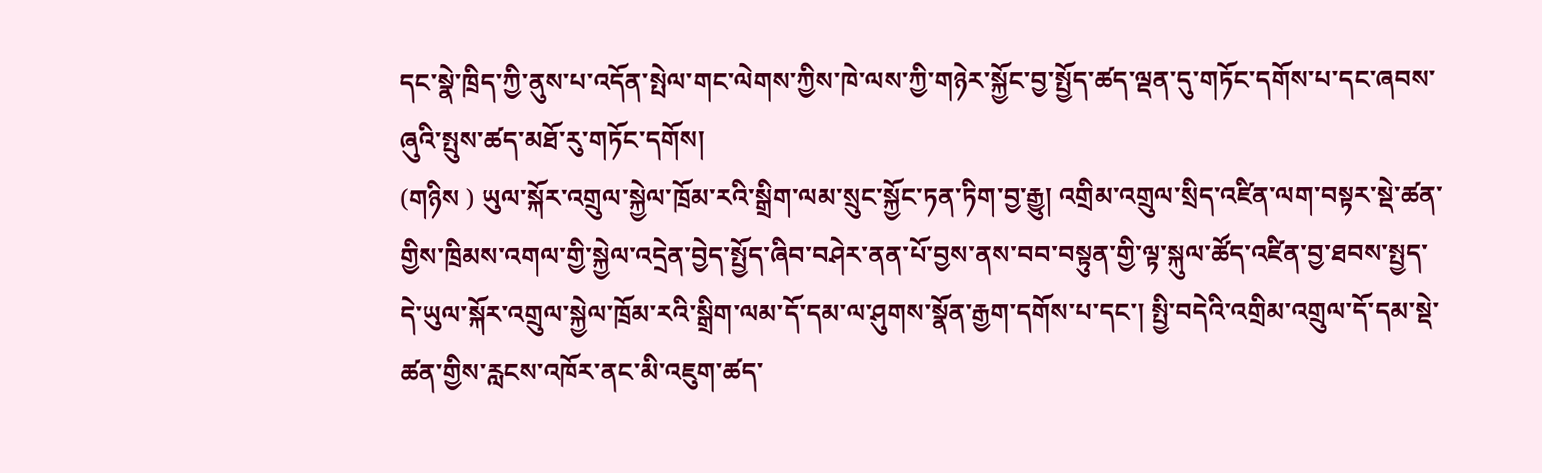དང་སྣེ་ཁྲིད་ཀྱི་ནུས་པ་འདོན་སྤེལ་གང་ལེགས་ཀྱིས་ཁེ་ལས་ཀྱི་གཉེར་སྐྱོང་བྱ་སྤྱོད་ཚད་ལྡན་དུ་གཏོང་དགོས་པ་དང་ཞབས་ཞུའི་སྤུས་ཚད་མཐོ་རུ་གཏོང་དགོས།
(གཉིས ) ཡུལ་སྐོར་འགྲུལ་སྐྱེལ་ཁྲོམ་རའི་སྒྲིག་ལམ་སྲུང་སྐྱོང་ཏན་ཏིག་བྱ་རྒྱུ། འགྲིམ་འགྲུལ་སྲིད་འཛིན་ལག་བསྟར་སྡེ་ཚན་གྱིས་ཁྲིམས་འགལ་གྱི་སྐྱེལ་འདྲེན་བྱེད་སྤྱོད་ཞིབ་བཤེར་ནན་པོ་བྱས་ནས་བབ་བསྟུན་གྱི་ལྟ་སྐུལ་ཚོད་འཛིན་བྱ་ཐབས་སྤྱད་དེ་ཡུལ་སྐོར་འགྲུལ་སྐྱེལ་ཁྲོམ་རའི་སྒྲིག་ལམ་དོ་དམ་ལ་ཤུགས་སྣོན་རྒྱག་དགོས་པ་དང་། སྤྱི་བདེའི་འགྲིམ་འགྲུལ་དོ་དམ་སྡེ་ཚན་གྱིས་རླངས་འཁོར་ནང་མི་འཇུག་ཚད་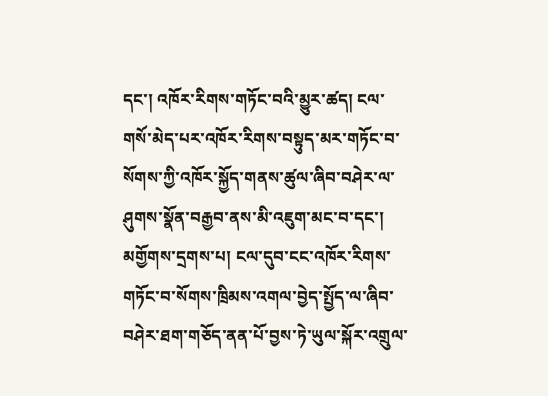དང་། འཁོར་རིགས་གཏོང་བའི་མྱུར་ཚད། ངལ་གསོ་མེད་པར་འཁོར་རིགས་བསྟུད་མར་གཏོང་བ་སོགས་ཀྱི་འཁོར་སྐྱོད་གནས་ཚུལ་ཞིབ་བཤེར་ལ་ཤུགས་སྣོན་བརྒྱབ་ནས་མི་འཇུག་མང་བ་དང་། མགྱོགས་དྲགས་པ། ངལ་དུབ་ངང་འཁོར་རིགས་གཏོང་བ་སོགས་ཁྲིམས་འགལ་བྱེད་སྤྱོད་ལ་ཞིབ་བཤེར་ཐག་གཅོད་ནན་པོ་བྱས་ཏེ་ཡུལ་སྐོར་འགྲུལ་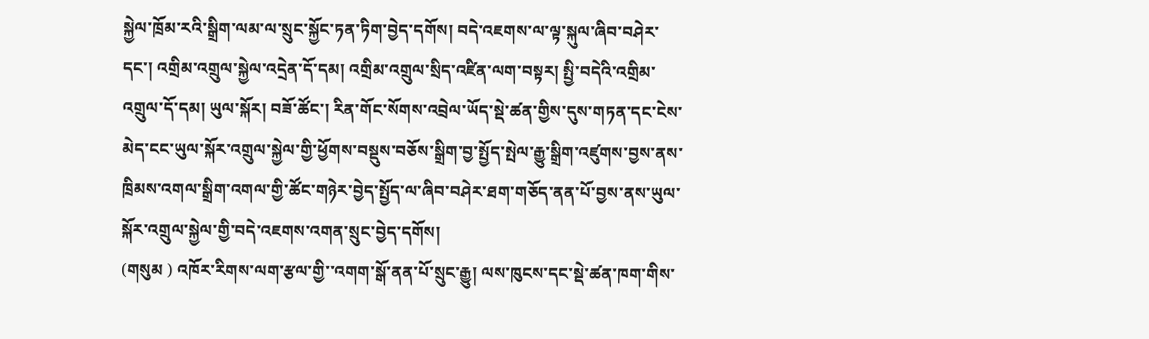སྐྱེལ་ཁྲོམ་རའི་སྒྲིག་ལམ་ལ་སྲུང་སྐྱོང་ཏན་ཏིག་བྱེད་དགོས། བདེ་འཇགས་ལ་ལྟ་སྐུལ་ཞིབ་བཤེར་དང་། འགྲིམ་འགྲུལ་སྐྱེལ་འདྲེན་དོ་དམ། འགྲིམ་འགྲུལ་སྲིད་འཛིན་ལག་བསྟར། སྤྱི་བདེའི་འགྲིམ་འགྲུལ་དོ་དམ། ཡུལ་སྐོར། བཟོ་ཚོང་། རིན་གོང་སོགས་འབྲེལ་ཡོད་སྡེ་ཚན་གྱིས་དུས་གཏན་དང་ངེས་མེད་ངང་ཡུལ་སྐོར་འགྲུལ་སྐྱེལ་གྱི་ཕྱོགས་བསྡུས་བཅོས་སྒྲིག་བྱ་སྤྱོད་སྤེལ་རྒྱུ་སྒྲིག་འཛུགས་བྱས་ནས་ཁྲིམས་འགལ་སྒྲིག་འགལ་གྱི་ཚོང་གཉེར་བྱེད་སྤྱོད་ལ་ཞིབ་བཤེར་ཐག་གཅོད་ནན་པོ་བྱས་ནས་ཡུལ་སྐོར་འགྲུལ་སྐྱེལ་གྱི་བདེ་འཇགས་འགན་སྲུང་བྱེད་དགོས།
(གསུམ ) འཁོར་རིགས་ལག་རྩལ་གྱི་་འགག་སྒོ་ནན་པོ་སྲུང་རྒྱུ། ལས་ཁུངས་དང་སྡེ་ཚན་ཁག་གིས་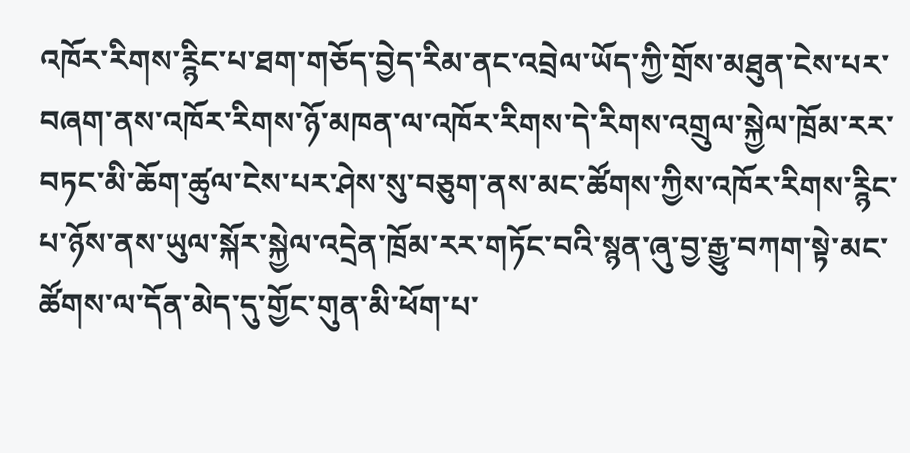འཁོར་རིགས་ཪྙིང་པ་ཐག་གཅོད་བྱེད་རིམ་ནང་འབྲེལ་ཡོད་ཀྱི་གྲོས་མཐུན་ངེས་པར་བཞག་ནས་འཁོར་རིགས་ཉོ་མཁན་ལ་འཁོར་རིགས་དེ་རིགས་འགྲུལ་སྐྱེལ་ཁྲོམ་རར་བཏང་མི་ཆོག་ཚུལ་ངེས་པར་ཤེས་སུ་བཅུག་ནས་མང་ཚོགས་ཀྱིས་འཁོར་རིགས་ཪྙིང་པ་ཉོས་ནས་ཡུལ་སྐོར་སྐྱེལ་འདྲེན་ཁྲོམ་རར་གཏོང་བའི་སྙན་ཞུ་བྱ་རྒྱུ་བཀག་སྟེ་མང་ཚོགས་ལ་དོན་མེད་དུ་གྱོང་གུན་མི་ཕོག་པ་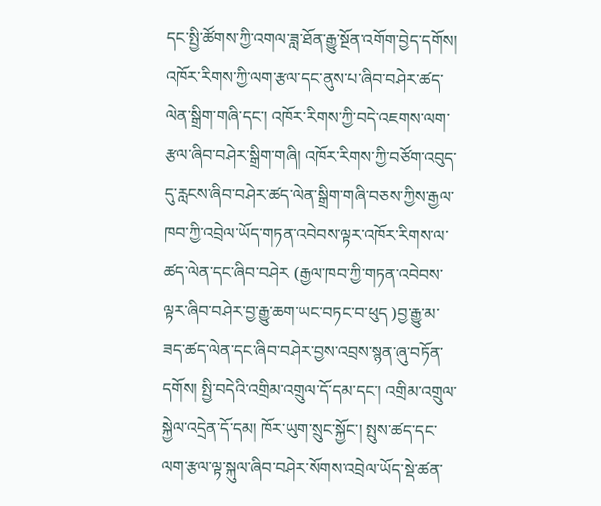དང་སྤྱི་ཚོགས་ཀྱི་འགལ་ཟླ་ཐོན་རྒྱུ་སྔོན་འགོག་བྱེད་དགོས། འཁོར་རིགས་ཀྱི་ལག་རྩལ་དང་ནུས་པ་ཞིབ་བཤེར་ཚད་ལེན་སྒྲིག་གཞི་དང་། འཁོར་རིགས་ཀྱི་བདེ་འཇགས་ལག་རྩལ་ཞིབ་བཤེར་སྒྲིག་གཞི། འཁོར་རིགས་ཀྱི་བཙོག་འབུད་དུ་རླངས་ཞིབ་བཤེར་ཚད་ལེན་སྒྲིག་གཞི་བཅས་ཀྱིས་རྒྱལ་ཁབ་ཀྱི་འབྲེལ་ཡོད་གཏན་འབེབས་ལྟར་འཁོར་རིགས་ལ་ཚད་ལེན་དང་ཞིབ་བཤེར (རྒྱལ་ཁབ་ཀྱི་གཏན་འབེབས་ལྟར་ཞིབ་བཤེར་བྱ་རྒྱུ་ཆག་ཡང་བཏང་བ་ཕུད )བྱ་རྒྱུ་མ་ཟད་ཚད་ལེན་དང་ཞིབ་བཤེར་བྱས་འབྲས་སྙན་ཞུ་བཏོན་དགོས། སྤྱི་བདེའི་འགྲིམ་འགྲུལ་དོ་དམ་དང་། འགྲིམ་འགྲུལ་སྐྱེལ་འདྲེན་དོ་དམ། ཁོར་ཡུག་སྲུང་སྐྱོང་། སྤུས་ཚད་དང་ལག་རྩལ་ལྟ་སྐུལ་ཞིབ་བཤེར་སོགས་འབྲེལ་ཡོད་སྡེ་ཚན་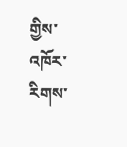གྱིས་འཁོར་རིགས་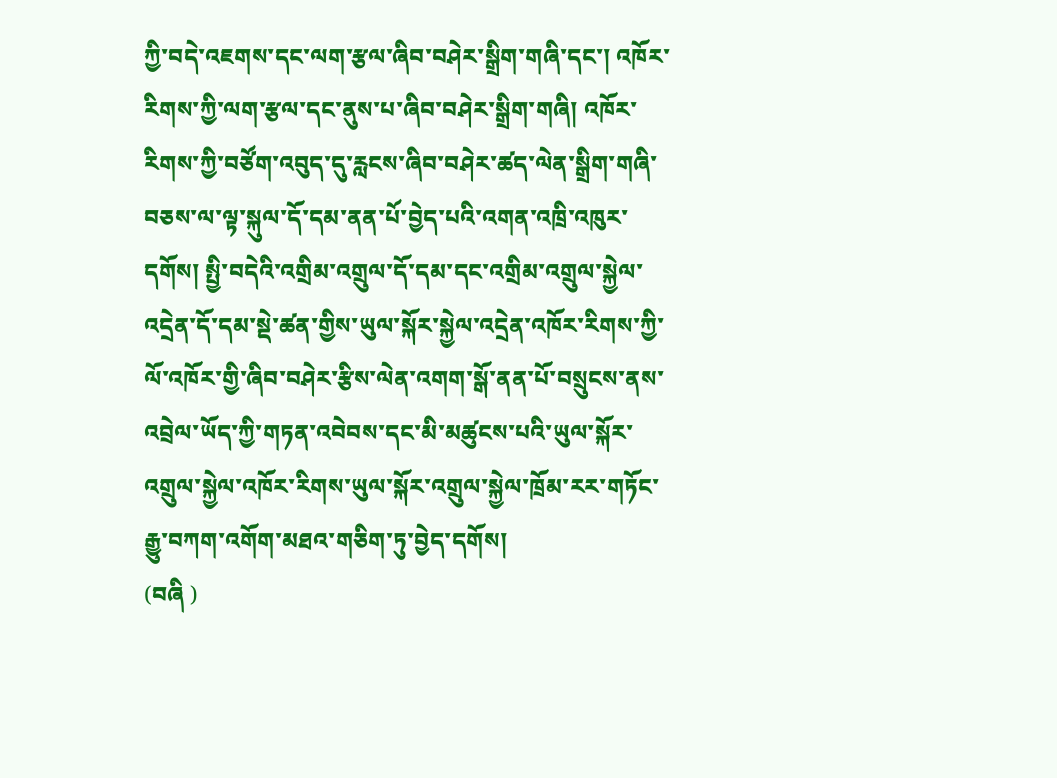ཀྱི་བདེ་འཇགས་དང་ལག་རྩལ་ཞིབ་བཤེར་སྒྲིག་གཞི་དང་། འཁོར་རིགས་ཀྱི་ལག་རྩལ་དང་ནུས་པ་ཞིབ་བཤེར་སྒྲིག་གཞི། འཁོར་རིགས་ཀྱི་བཙོག་འབུད་དུ་རླངས་ཞིབ་བཤེར་ཚད་ལེན་སྒྲིག་གཞི་བཅས་ལ་ལྟ་སྐུལ་དོ་དམ་ནན་པོ་བྱེད་པའི་འགན་འཁྲི་འཁུར་དགོས། སྤྱི་བདེའི་འགྲིམ་འགྲུལ་དོ་དམ་དང་འགྲིམ་འགྲུལ་སྐྱེལ་འདྲེན་དོ་དམ་སྡེ་ཚན་གྱིས་ཡུལ་སྐོར་སྐྱེལ་འདྲེན་འཁོར་རིགས་ཀྱི་ལོ་འཁོར་གྱི་ཞིབ་བཤེར་རྩིས་ལེན་འགག་སྒོ་ནན་པོ་བསྲུངས་ནས་འབྲེལ་ཡོད་ཀྱི་གཏན་འབེབས་དང་མི་མཚུངས་པའི་ཡུལ་སྐོར་འགྲུལ་སྐྱེལ་འཁོར་རིགས་ཡུལ་སྐོར་འགྲུལ་སྐྱེལ་ཁྲོམ་རར་གཏོང་རྒྱུ་བཀག་འགོག་མཐའ་གཅིག་ཏུ་བྱེད་དགོས།
(བཞི )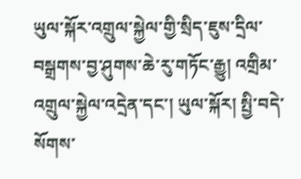ཡུལ་སྐོར་འགྲུལ་སྐྱེལ་གྱི་སྲིད་ཇུས་དྲིལ་བསྒྲགས་བྱ་ཤུགས་ཆེ་རུ་གཏོང་རྒྱུ། འགྲིམ་འགྲུལ་སྐྱེལ་འདྲེན་དང་། ཡུལ་སྐོར། སྤྱི་བདེ་སོགས་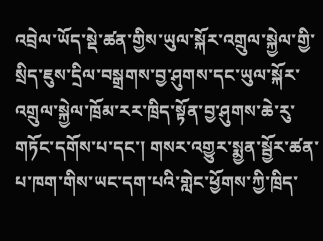འབྲེལ་ཡོད་སྡེ་ཚན་གྱིས་ཡུལ་སྐོར་འགྲུལ་སྐྱེལ་གྱི་སྲིད་ཇུས་དྲིལ་བསྒྲགས་བྱ་ཤུགས་དང་ཡུལ་སྐོར་འགྲུལ་སྐྱེལ་ཁྲོམ་རར་ཁྲིད་སྟོན་བྱ་ཤུགས་ཆེ་རུ་གཏོང་དགོས་པ་དང་། གསར་འགྱུར་སྨྱན་སྦྱོར་ཚན་པ་ཁག་གིས་ཡང་དག་པའི་གླེང་ཕྱོགས་ཀྱི་ཁྲིད་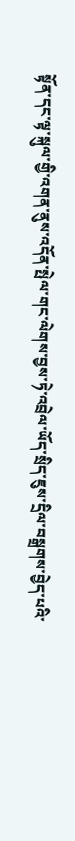སྟོན་དང་ལྟ་སྐུལ་གྱི་འགན་ནུས་འདོན་སྤེལ་གང་ལེགས་བྱས་ཏེ་འབྲེལ་ཡོད་སྲིད་ཇུས་དྲིལ་བསྒྲགས་བྱེད་པའི་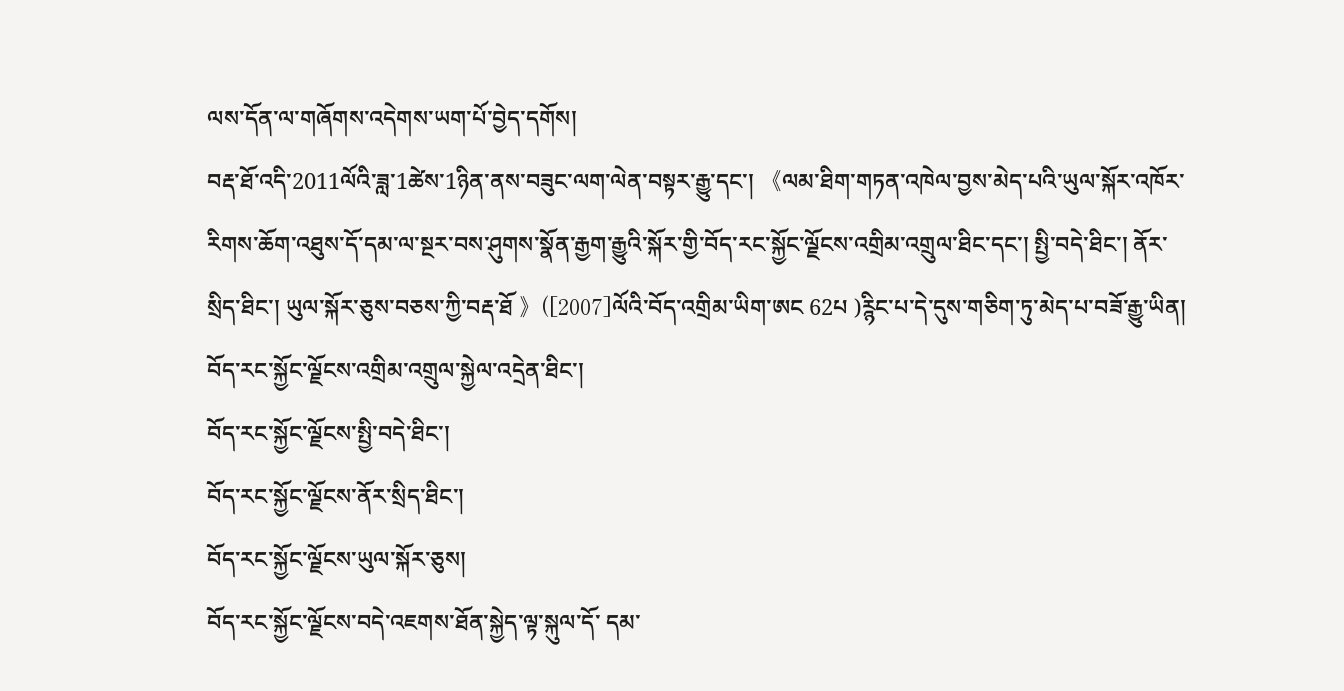ལས་དོན་ལ་གཞོགས་འདེགས་ཡག་པོ་བྱེད་དགོས།
བརྡ་ཐོ་འདི་2011ལོའི་ཟླ་1ཚེས་1ཉིན་ནས་བཟུང་ལག་ལེན་བསྟར་རྒྱུ་དང་། 《ལམ་ཐིག་གཏན་འཁེལ་བྱས་མེད་པའི་ཡུལ་སྐོར་འཁོར་རིགས་ཆོག་འཐུས་དོ་དམ་ལ་སྔར་བས་ཤུགས་སྣོན་རྒྱག་རྒྱུའི་སྐོར་གྱི་བོད་རང་སྐྱོང་ལྗོངས་འགྲིམ་འགྲུལ་ཐིང་དང་། སྤྱི་བདེ་ཐིང་། ནོར་སྲིད་ཐིང་། ཡུལ་སྐོར་ཅུས་བཅས་ཀྱི་བརྡ་ཐོ 》([2007]ལོའི་བོད་འགྲིམ་ཡིག་ཨང 62པ )ཪྙིང་པ་དེ་དུས་གཅིག་ཏུ་མེད་པ་བཟོ་རྒྱུ་ཡིན།
བོད་རང་སྐྱོང་ལྗོངས་འགྲིམ་འགྲུལ་སྐྱེལ་འདྲེན་ཐིང་།
བོད་རང་སྐྱོང་ལྗོངས་སྤྱི་བདེ་ཐིང་།
བོད་རང་སྐྱོང་ལྗོངས་ནོར་སྲིད་ཐིང་།
བོད་རང་སྐྱོང་ལྗོངས་ཡུལ་སྐོར་ཅུས།
བོད་རང་སྐྱོང་ལྗོངས་བདེ་འཇགས་ཐོན་སྐྱེད་ལྟ་སྐུལ་དོ་ དམ་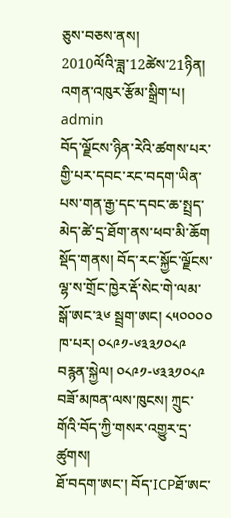ཅུས་བཅས་ནས།
2010ལོའི་ཟླ་12ཚེས་21ཉིན།
འགན་འཁུར་རྩོམ་སྒྲིག་པ། admin
བོད་ལྗོངས་ཉིན་རེའི་ཚགས་པར་གྱི་པར་དབང་རང་བདག་ཡིན་པས་གན་རྒྱ་དང་དབང་ཆ་སྤྲད་མེད་ཚེ་དྲ་ཐོག་ནས་ཕབ་མི་ཆོག
སྡོད་གནས། བོད་རང་སྐྱོང་ལྗོངས་ལྷ་ས་གྲོང་ཁྱེར་རྡོ་སེང་གེ་ལམ་སྒོ་ཨང་༣༦ སྦྲག་ཨང། ༨༥༠༠༠༠ ཁ་པར། ༠༨༩༡-༦༣༣༡༠༨༩ བརྙན་སྐྱེལ། ༠༨༩༡-༦༣༣༡༠༨༩
བཟོ་མཁན་ལས་ཁུངས། ཀྲུང་གོའི་བོད་ཀྱི་གསར་འགྱུར་དྲ་ཚུགས།
ཐོ་བདག་ཨང་། བོད་ICPཐོ་ཨང་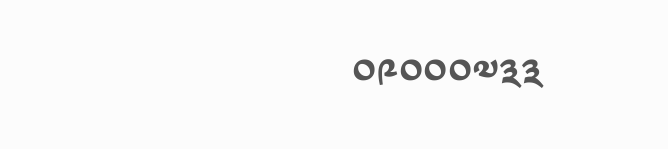༠༩༠༠༠༧༣༣